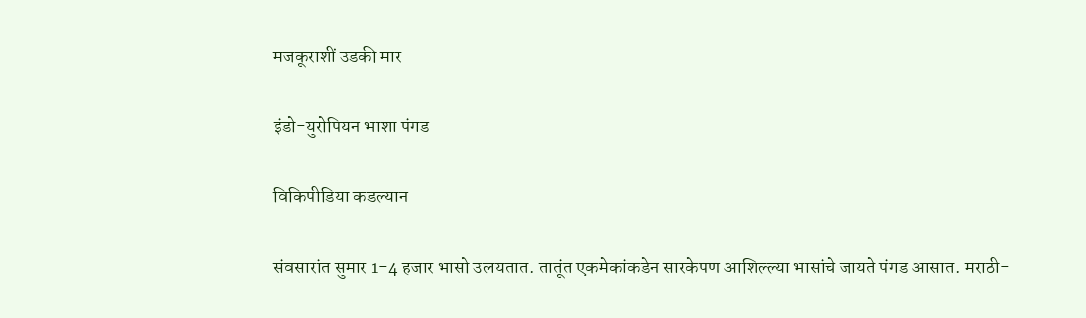मजकूराशीं उडकी मार

इंडो-युरोपियन भाशा पंगड

विकिपीडिया कडल्यान

संवसारांत सुमार 1-4 हजार भासो उलयतात. तातूंत एकमेकांकडेन सारकेपण आशिल्ल्या भासांचे जायते पंगड आसात. मराठी-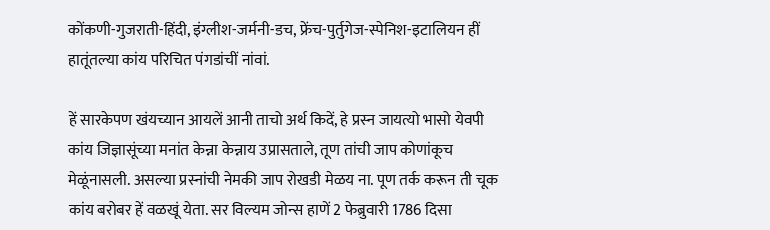कोंकणी-गुजराती-हिंदी, इंग्लीश-जर्मनी-डच, फ्रेंच-पुर्तुगेज-स्पेनिश-इटालियन हीं हातूंतल्या कांय परिचित पंगडांचीं नांवां.

हें सारकेपण खंयच्यान आयलें आनी ताचो अर्थ किदें, हे प्रस्न जायत्यो भासो येवपी कांय जिज्ञासूंच्या मनांत केन्ना केन्नाय उप्रासताले, तूण तांची जाप कोणांकूच मेळूंनासली. असल्या प्रस्नांची नेमकी जाप रोखडी मेळय ना. पूण तर्क करून ती चूक कांय बरोबर हें वळखूं येता. सर विल्यम जोन्स हाणें 2 फेब्रुवारी 1786 दिसा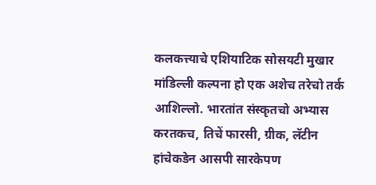कलकत्त्याचे एशियाटिक सोसयटी मुखार मांडिल्ली कल्पना हो एक अशेच तरेचो तर्क आशिल्लो. भारतांत संस्कृतचो अभ्यास करतकच, तिचें फारसी, ग्रीक, लॅटीन हांचेकडेन आसपी सारकेपण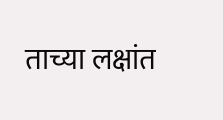ताच्या लक्षांत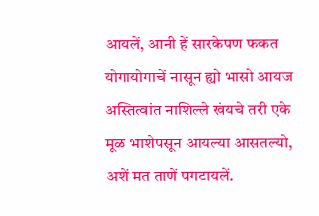आयलें, आनी हें सारकेपण फकत योगायोगाचें नासून ह्यो भासो आयज अस्तित्वांत नाशिल्ले खंयचे तरी एके मूळ भाशेपसून आयल्या आसतल्यो, अशें मत ताणें पगटायलें.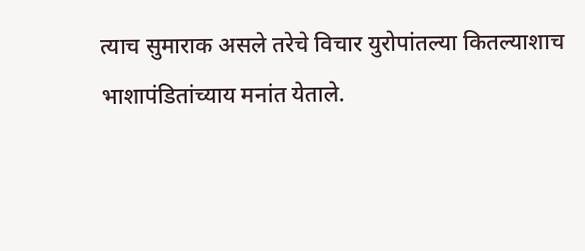त्याच सुमाराक असले तरेचे विचार युरोपांतल्या कितल्याशाच भाशापंडितांच्याय मनांत येताले.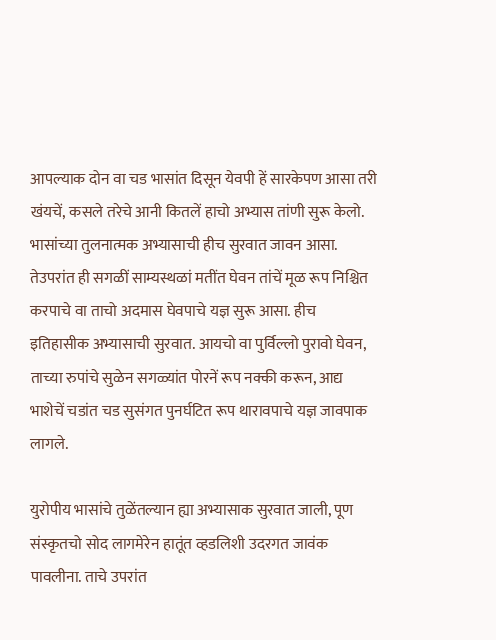आपल्याक दोन वा चड भासांत दिसून येवपी हें सारकेपण आसा तरी खंयचें, कसले तरेचे आनी कितलें हाचो अभ्यास तांणी सुरू केलो. भासांच्या तुलनात्मक अभ्यासाची हीच सुरवात जावन आसा. तेउपरांत ही सगळीं साम्यस्थळां मतींत घेवन तांचें मूळ रूप निश्चित करपाचे वा ताचो अदमास घेवपाचे यज्ञ सुरू आसा. हीच इतिहासीक अभ्यासाची सुरवात. आयचो वा पुर्विल्लो पुरावो घेवन, ताच्या रुपांचे सुळेन सगळ्यांत पोरनें रूप नक्की करून, आद्य भाशेचें चडांत चड सुसंगत पुनर्घटित रूप थारावपाचे यज्ञ जावपाक लागले.

युरोपीय भासांचे तुळेंतल्यान ह्या अभ्यासाक सुरवात जाली, पूण संस्कृतचो सोद लागमेरेन हातूंत व्हडलिशी उदरगत जावंक पावलीना. ताचे उपरांत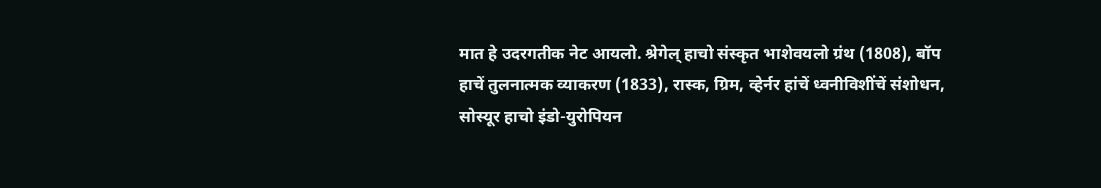मात हे उदरगतीक नेट आयलो. श्रेगेल् हाचो संस्कृत भाशेवयलो ग्रंथ (1808), बॉप हाचें तुलनात्मक व्याकरण (1833), रास्क, ग्रिम, व्हेर्नर हांचें ध्वनीविशींचें संशोधन, सोस्यूर हाचो इंडो-युरोपियन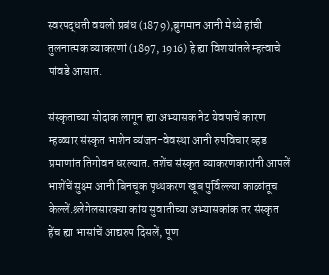स्वरपद्धती वयलो प्रबंध (1879),ब्रुगमान आनी मेथ्ये हांची तुलनात्मक व्याकरणां (1897, 1916) हे ह्या विशयांतले म्हत्वाचे पांवडे आसात.

संस्कृताच्या सोदाक लागून ह्या अभ्यासक नेट येवपाचें कारण म्हळ्यार संस्कृत भाशेन व्यंजन-वेवस्था आनी रुपविचार व्हड प्रमाणांत तिगोवन धरल्यात. तशेंच संस्कृत व्याकरणकारांनी आपलें भाशेंचें सुक्ष्म आनी बिनचूक पृथ्थकरण खूब पुर्विल्ल्या काळांतूच केल्लें.श्र्लेगेलसारक्या कांय सुवातीच्या अभ्यासकांक तर संस्कृत हेंच ह्या भासांचें आद्यरुप दिसलें, पूण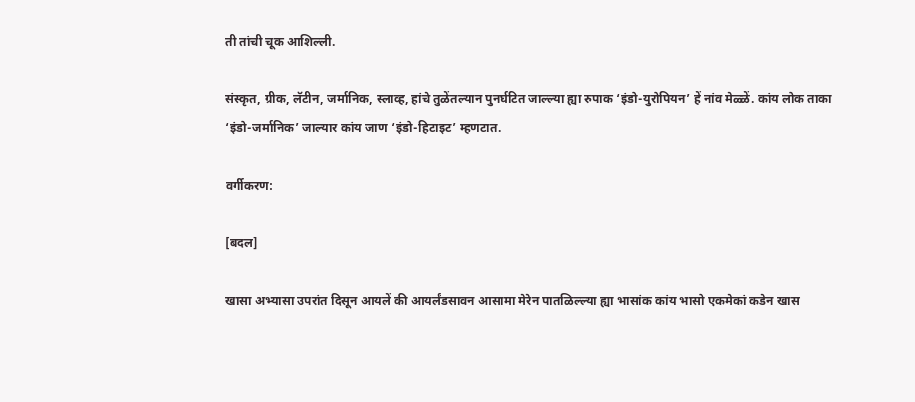ती तांची चूक आशिल्ली.

संस्कृत, ग्रीक, लॅटीन, जर्मानिक, स्लाव्ह, हांचे तुळेंतल्यान पुनर्घटित जाल्ल्या ह्या रुपाक ‘इंडो-युरोपियन’ हें नांव मेळ्ळें. कांय लोक ताका ‘इंडो-जर्मानिक’ जाल्यार कांय जाण ‘इंडो-हिटाइट’ म्हणटात.

वर्गीकरण:

[बदल]

खासा अभ्यासा उपरांत दिसून आयलें की आयर्लंडसावन आसामा मेरेन पातळिल्ल्या ह्या भासांक कांय भासो एकमेकां कडेन खास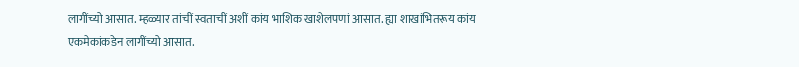लागींच्यो आसात. म्हळ्यार तांचीं स्वताचीं अशीं कांय भाशिक खाशेलपणां आसात. ह्या शाखांभितरूय कांय एकमेकांकडेन लागींच्यो आसात.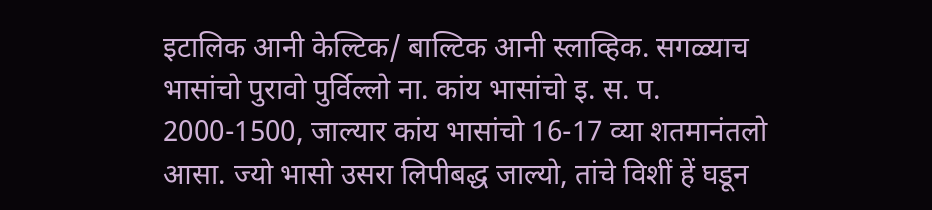इटालिक आनी केल्टिक/ बाल्टिक आनी स्लाव्हिक. सगळ्याच भासांचो पुरावो पुर्विल्लो ना. कांय भासांचो इ. स. प. 2000-1500, जाल्यार कांय भासांचो 16-17 व्या शतमानंतलो आसा. ज्यो भासो उसरा लिपीबद्ध जाल्यो, तांचे विशीं हें घडून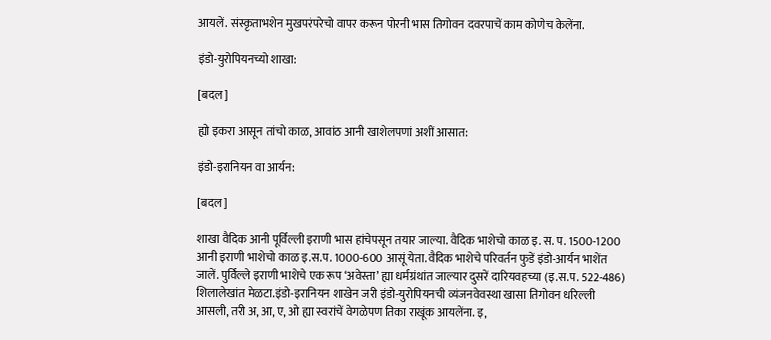आयलें. संस्कृताभशेन मुखपरंपरेचो वापर करून पोरनी भास तिगोवन दवरपाचें काम कोणेच केलेंना.

इंडो-युरोपियनच्यो शाखा:

[बदल]

ह्यो इकरा आसून तांचो काळ, आवांठ आनी खाशेलपणां अशीं आसात:

इंडो-इरानियन वा आर्यन:

[बदल]

शाखा वैदिक आनी पूर्विल्ली इराणी भास हांचेपसून तयार जाल्या. वैदिक भाशेचो काळ इ. स. प. 1500-1200 आनी इराणी भाशेचो काळ इ.स.प. 1000-600 आसूं येता. वैदिक भाशेचे परिवर्तन फुडें इंडो-आर्यन भाशेंत जालें. पुर्विल्ले इराणी भाशेचे एक रूप ‘अवेस्ता’ ह्या धर्मग्रंथांत जाल्यार दुसरें दारियवहच्या (इ.स.प. 522-486) शिलालेखांत मेळटा.इंडो-इरानियन शाखेन जरी इंडो-युरोपियनची व्यंजनवेवस्था खासा तिगोवन धरिल्ली आसली, तरी अ, आ, ए, ओ ह्या स्वरांचें वेगळेपण तिका राखूंक आयलेंना. इ,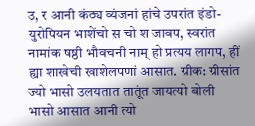उ, र आनी कंठ्य व्यंजनां हांचे उपरांत इंडो-युरोपियन भाशेंचो स चो श जावप, स्वरांत नामांक षष्ठी भौवचनी नाम् हो प्रत्यय लागप, हीं ह्या शाखेची खाशेलपणां आसात. ग्रीक: ग्रीसांत ज्यो भासो उलयतात तातूंत जायत्यो बोली भासो आसात आनी त्यो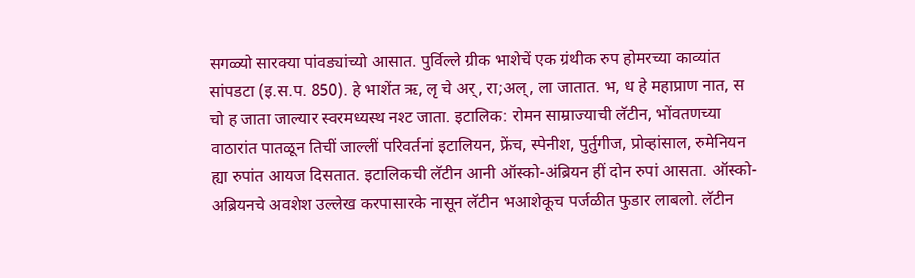सगळ्यो सारक्या पांवड्यांच्यो आसात. पुर्विल्ले ग्रीक भाशेचें एक ग्रंथीक रुप होमरच्या काव्यांत सांपडटा (इ.स.प. 850). हे भाशेंत ऋ, लृ चे अर्, रा;अल्, ला जातात. भ, ध हे महाप्राण नात, स चो ह जाता जाल्यार स्वरमध्यस्थ नश्ट जाता. इटालिक: रोमन साम्राज्याची लॅटीन, भोंवतणच्या वाठारांत पातळून तिचीं जाल्लीं परिवर्तनां इटालियन, फ्रेंच, स्पेनीश, पुर्तुगीज, प्रोव्हांसाल, रुमेनियन ह्या रुपांत आयज दिसतात. इटालिकची लॅटीन आनी ऑस्को-अंब्रियन हीं दोन रुपां आसता. ऑस्को-अब्रियनचे अवशेश उल्लेख करपासारके नासून लॅटीन भआशेकूच पर्जळीत फुडार लाबलो. लॅटीन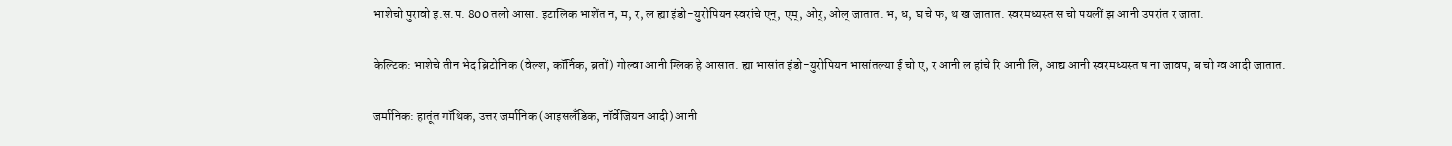भाशेचो पुरावो इ.स.प. 800 तलो आसा. इटालिक भाशेंत न, म, र, ल ह्या इंडो-युरोपियन स्वरांचे एन्, एम्, ओर्, ओल् जातात. भ, ध, घ चे फ, थ ख जातात. स्वरमध्यस्त स चो पयलीं झ आनी उपरांत र जाता.

केल्टिक: भाशेचे तीन भेद ब्रिटोनिक (वेल्श, कॉर्निक, ब्रतों) गोल्वा आनी ग्लिक हे आसात. ह्या भासांत इंडो-युरोपियन भासांतल्या ई चो ए, र आनी ल हांचे रि आनी लि, आद्य आनी स्वरमध्यस्त ष ना जावप, ब चो ग्व आदी जातात.

जर्मानिक: हातूंत गॉथिक, उत्तर जर्मानिक (आइसलँडिक, नॉर्वेजियन आदी) आनी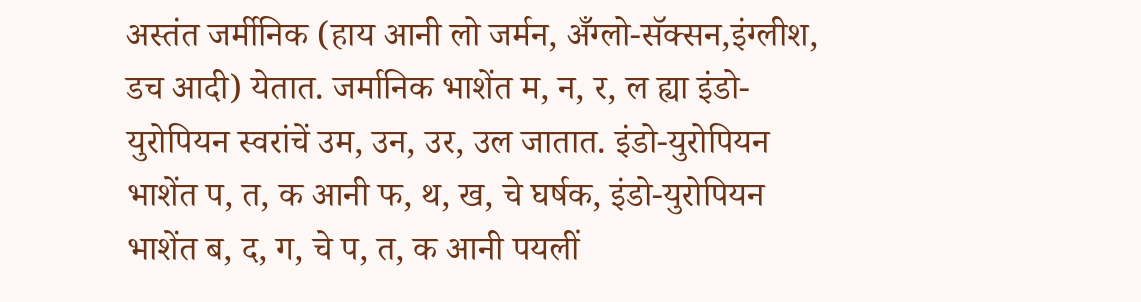अस्तंत जर्मीनिक (हाय आनी लो जर्मन, अँग्लो-सॅक्सन,इंग्लीश, डच आदी) येतात. जर्मानिक भाशेंत म, न, र, ल ह्या इंडो-युरोपियन स्वरांचें उम, उन, उर, उल जातात. इंडो-युरोपियन भाशेंत प, त, क आनी फ, थ, ख, चे घर्षक, इंडो-युरोपियन भाशेंत ब, द, ग, चे प, त, क आनी पयलीं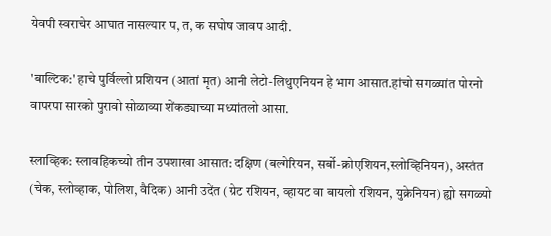येवपी स्वराचेर आघात नासल्यार प, त, क सघोष जावप आदी.

'बाल्टिक:' हाचे पुर्विल्लो प्रशियन (आतां मृत) आनी लेटो-लिथुएनियन हे भाग आसात.हांचो सगळ्यांत पोरनो वापरपा सारको पुरावो सोळाव्या शेंकड्याच्या मध्यांतलो आसा.

स्लाव्हिक: स्लावहिकच्यो तीन उपशाखा आसात: दक्षिण (बल्गेरियन, सर्बो-क्रोएशियन,स्लोव्हिनियन), अस्तंत (चेक, स्लोव्हाक, पोलिश, वैदिक) आनी उदेंत (ग्रेट रशियन, व्हायट वा बायलो रशियन, युक्रेनियन) ह्यो सगळ्यो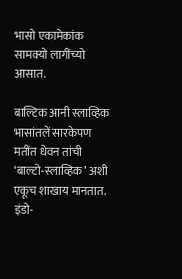भासो एकामेकांक सामक्यो लागींच्यो आसात.

बाल्टिक आनी स्लाव्हिक भासांतलें सारकेपण मतींत धेवन तांची ‘बाल्टो-स्लाव्हिक’ अशी एकूच शाखाय मानतात. इंडो-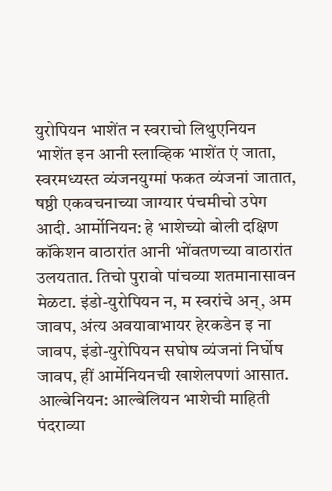युरोपियन भाशेंत न स्वराचो लिथुएनियन भाशेंत इन आनी स्लाव्हिक भाशेंत एं जाता, स्वरमध्यस्त व्यंजनयुग्मां फकत व्यंजनां जातात, षष्ठी एकवचनाच्या जाग्यार पंचमीचो उपेग आदी. आर्मोनियन: हे भाशेच्यो बोली दक्षिण कॉकेशन वाठारांत आनी भोंवतणच्या वाठारांत उलयतात. तिचो पुरावो पांचव्या शतमानासावन मेळटा. इंडो-युरोपियन न, म स्वरांचे अन्, अम जावप, अंत्य अवयावाभायर हेरकडेन इ ना जावप, इंडो-युरोपियन सघोष व्यंजनां निर्घोष जावप, हीं आर्मेनियनची खाशेलपणां आसात. आल्बेनियन: आल्बेलियन भाशेची माहिती पंदराव्या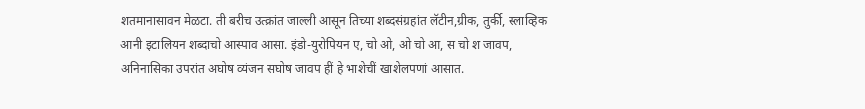शतमानासावन मेळटा. ती बरीच उत्क्रांत जाल्ली आसून तिच्या शब्दसंग्रहांत लॅटीन,ग्रीक, तुर्की, स्लाव्हिक आनी इटालियन शब्दाचो आस्पाव आसा. इंडो-युरोपियन ए, चो ओ, ओ चो आ, स चो श जावप, अनिनासिका उपरांत अघोष व्यंजन सघोष जावप हीं हे भाशेचीं खाशेलपणां आसात.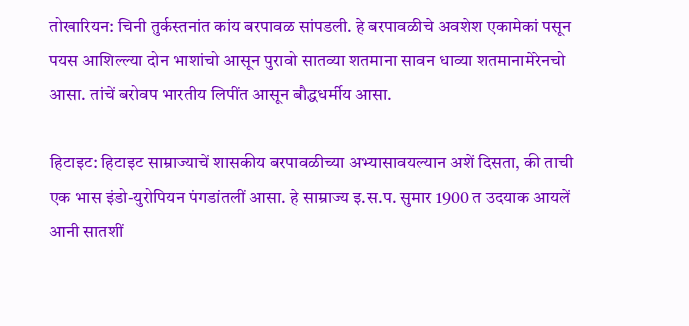तोखारियन: चिनी तुर्कस्तनांत कांय बरपावळ सांपडली. हे बरपावळीचे अवशेश एकामेकां पसून पयस आशिल्ल्या दोन भाशांचो आसून पुरावो सातव्या शतमाना सावन धाव्या शतमानामेरेनचो आसा. तांचें बरोवप भारतीय लिपींत आसून बौद्धधर्मीय आसा.

हिटाइट: हिटाइट साम्राज्याचें शासकीय बरपावळीच्या अभ्यासावयल्यान अशें दिसता, की ताची एक भास इंडो-युरोपियन पंगडांतलीं आसा. हे साम्राज्य इ.स.प. सुमार 1900 त उदयाक आयलें आनी सातशीं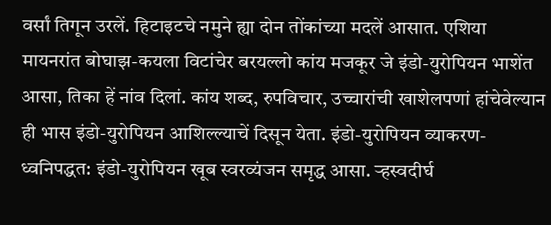वर्सां तिगून उरलें. हिटाइटचे नमुने ह्या दोन तोंकांच्या मदलें आसात. एशिया मायनरांत बोघाझ-कयला विटांचेर बरयल्लो कांय मजकूर जे इंडो-युरोपियन भाशेंत आसा, तिका हें नांव दिलां. कांय शब्द, रुपविचार, उच्चारांची खाशेलपणां हांचेवेल्यान ही भास इंडो-युरोपियन आशिल्ल्याचें दिसून येता. इंडो-युरोपियन व्याकरण- ध्वनिपद्धत: इंडो-युरोपियन खूब स्वरव्यंजन समृद्ध आसा. ऱ्हस्वदीर्घ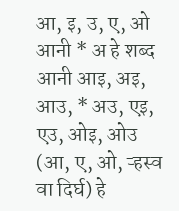आ, इ, उ, ए, ओ आनी * अ हे शब्द आनी आइ, अइ, आउ, * अउ, एइ, एउ, ओइ, ओउ (आ, ए, ओ, ऱ्हस्व वा दिर्घ) हे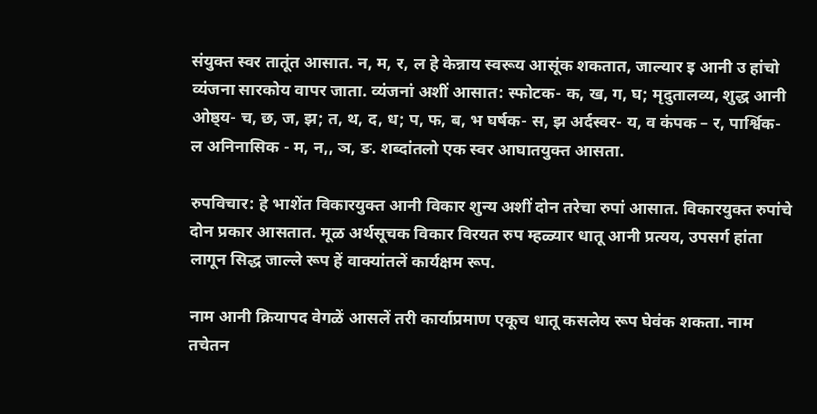संयुक्त स्वर तातूंत आसात. न, म, र, ल हे केन्नाय स्वरूय आसूंक शकतात, जाल्यार इ आनी उ हांचो व्यंजना सारकोय वापर जाता. व्यंजनां अशीं आसात: स्फोटक- क, ख, ग, घ; मृदुतालव्य, शुद्ध आनी ओष्ठ्य- च, छ, ज, झ; त, थ, द, ध; प, फ, ब, भ घर्षक- स, झ अर्दस्वर- य, व कंपक – र, पार्श्विक- ल अनिनासिक - म, न,, ञ, ङ. शब्दांतलो एक स्वर आघातयुक्त आसता.

रुपविचार: हे भाशेंत विकारयुक्त आनी विकार शुन्य अशीं दोन तरेचा रुपां आसात. विकारयुक्त रुपांचे दोन प्रकार आसतात. मूळ अर्थसूचक विकार विरयत रुप म्हळ्यार धातू आनी प्रत्यय, उपसर्ग हांता लागून सिद्ध जाल्ले रूप हें वाक्यांतलें कार्यक्षम रूप.

नाम आनी क्रियापद वेगळें आसलें तरी कार्याप्रमाण एकूच धातू कसलेय रूप घेवंक शकता. नाम तचेतन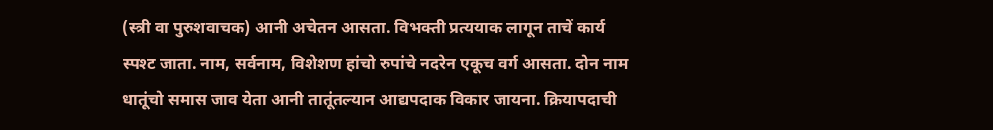(स्त्री वा पुरुशवाचक) आनी अचेतन आसता. विभक्ती प्रत्ययाक लागून ताचें कार्य स्पश्ट जाता. नाम, सर्वनाम, विशेशण हांचो रुपांचे नदरेन एकूच वर्ग आसता. दोन नाम धातूंचो समास जाव येता आनी तातूंतल्यान आद्यपदाक विकार जायना. क्रियापदाची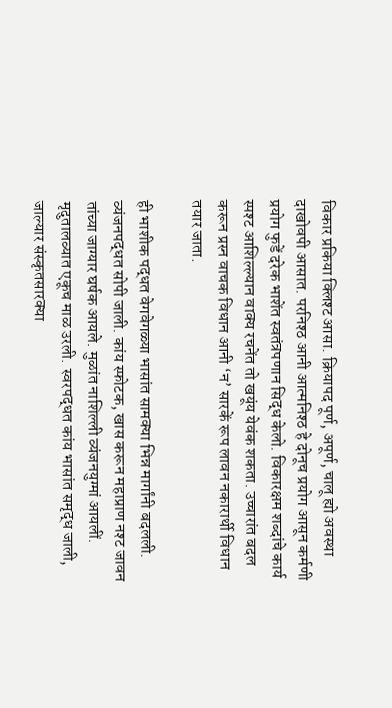विकार प्रकिया क्लिश्ट आसा. क्रियापद पूर्ण, अपूर्ण, चालू ह्यो अवस्था दाखोवपी आसात. परनिश्ठ आनी आत्मनिश्ठ हे दोनूच प्रयोग आसून कर्मणी प्रयोग फुडें दरेक भाशेंत स्वतंत्रपणान सिद्ध केलो. विकारक्षम शब्दांचे कार्य स्पश्ट आशिल्ल्यान वाक्य रचनेंत तो खयूंय येवंक शकता. उच्चारांत बदल करून प्रस्न वाचक विधान आनी ‘न’ सारकें रूप लावन नकारार्थी विधान तयार जाता.

ही भाशीक पद्धत वेगवेगळ्या भासांत सामक्या भिन्न मार्गांनी बदलली. व्यंजनपद्धत सोपी जाली. कांय स्फोटक, खास करून महाप्राण नश्ट जावन तांच्या जाग्यार घर्षक आयले. मुळांत नाशिल्ली व्यंजनयुग्मां आयलीं. मृदुतालव्यात एकूच माळ उरली. स्वरपद्धत कांय भासांत समृद्ध जाली, जाल्यार संस्कृतसारक्या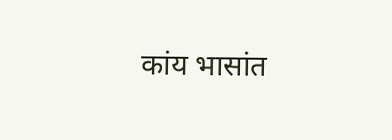कांय भासांत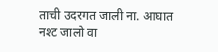ताची उदरगत जाली ना. आघात नश्ट जालो वा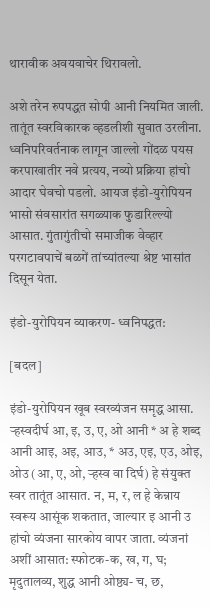थारावीक अवयवाचेर थिरावलो.

अशे तरेन रुपपद्धत सोपी आनी नियमित जाली. तातूंत स्वरविकारक व्हडलीशी सुवात उरलीना. ध्वनिपरिवर्तनाक लागून जाल्लो गोंदळ पयस करपाखातीर नवे प्रत्यय, नव्यो प्रक्रिया हांचो आदार घेवचो पडलो. आयज इंडो-युरोपियन भासो संवसारांत सगळ्याक फुडारिल्ल्यो आसात. गुंतागुंतीचो समाजीक वेव्हार परगटावपाचें बळगें तांच्यांतल्या श्रेष्ट भासांत दिसून येता.

इंडो-युरोपियन व्याकरण- ध्वनिपद्धत:

[बदल]

इंडो-युरोपियन खूब स्वरव्यंजन समृद्ध आसा. ऱ्हस्वदीर्घ आ, इ, उ, ए, ओ आनी * अ हे शब्द आनी आइ, अइ, आउ, * अउ, एइ, एउ, ओइ, ओउ (आ, ए, ओ, ऱ्हस्व वा दिर्घ) हे संयुक्त स्वर तातूंत आसात. न, म, र, ल हे केन्नाय स्वरूय आसूंक शकतात, जाल्यार इ आनी उ हांचो व्यंजना सारकोय वापर जाता. व्यंजनां अशीं आसात: स्फोटक-क, ख, ग, घ; मृदुतालव्य, शुद्ध आनी ओष्ठ्य- च, छ,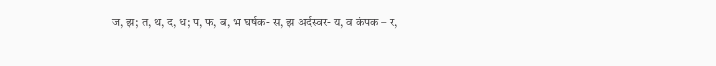ज, झ; त, थ, द, ध; प, फ, ब, भ घर्षक- स, झ अर्दस्वर- य, व कंपक – र,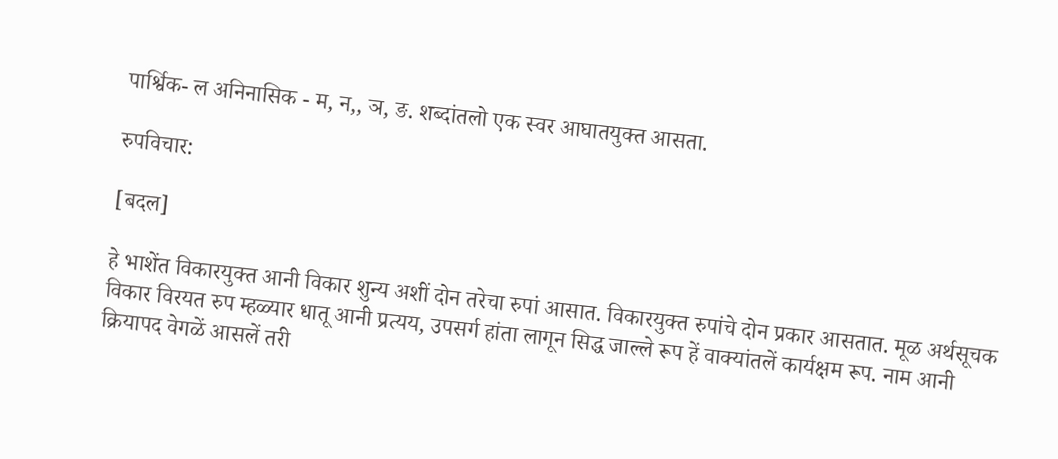पार्श्विक- ल अनिनासिक - म, न,, ञ, ङ. शब्दांतलो एक स्वर आघातयुक्त आसता.

रुपविचार:

[बदल]

हे भाशेंत विकारयुक्त आनी विकार शुन्य अशीं दोन तरेचा रुपां आसात. विकारयुक्त रुपांचे दोन प्रकार आसतात. मूळ अर्थसूचक विकार विरयत रुप म्हळ्यार धातू आनी प्रत्यय, उपसर्ग हांता लागून सिद्ध जाल्ले रूप हें वाक्यांतलें कार्यक्षम रूप. नाम आनी क्रियापद वेगळें आसलें तरी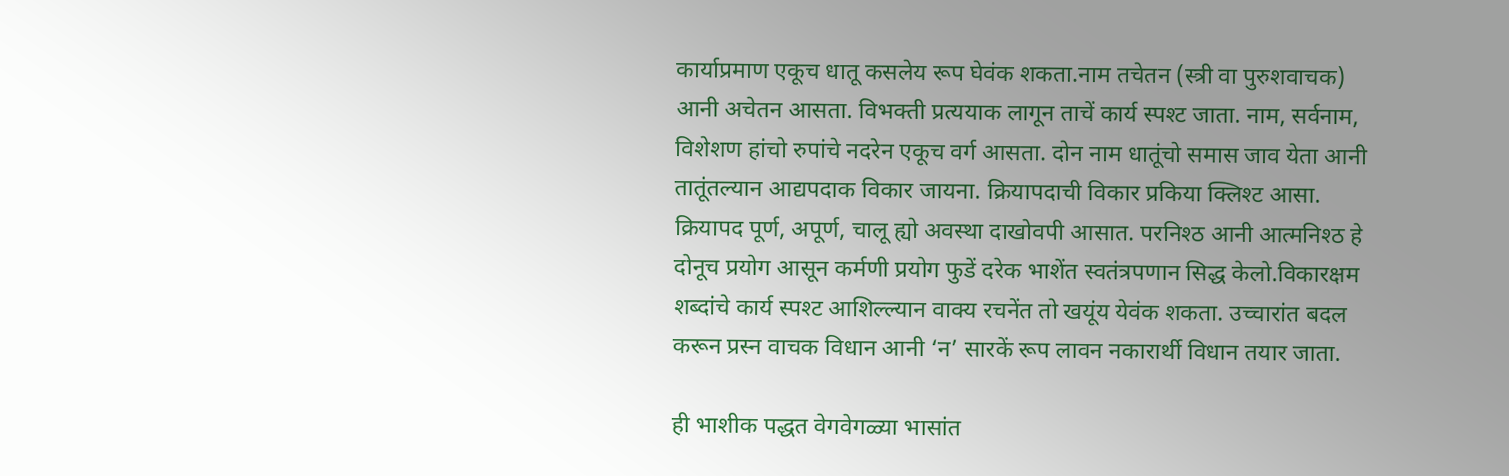कार्याप्रमाण एकूच धातू कसलेय रूप घेवंक शकता.नाम तचेतन (स्त्री वा पुरुशवाचक) आनी अचेतन आसता. विभक्ती प्रत्ययाक लागून ताचें कार्य स्पश्ट जाता. नाम, सर्वनाम, विशेशण हांचो रुपांचे नदरेन एकूच वर्ग आसता. दोन नाम धातूंचो समास जाव येता आनी तातूंतल्यान आद्यपदाक विकार जायना. क्रियापदाची विकार प्रकिया क्लिश्ट आसा. क्रियापद पूर्ण, अपूर्ण, चालू ह्यो अवस्था दाखोवपी आसात. परनिश्ठ आनी आत्मनिश्ठ हे दोनूच प्रयोग आसून कर्मणी प्रयोग फुडें दरेक भाशेंत स्वतंत्रपणान सिद्ध केलो.विकारक्षम शब्दांचे कार्य स्पश्ट आशिल्ल्यान वाक्य रचनेंत तो खयूंय येवंक शकता. उच्चारांत बदल करून प्रस्न वाचक विधान आनी ‘न’ सारकें रूप लावन नकारार्थी विधान तयार जाता.

ही भाशीक पद्धत वेगवेगळ्या भासांत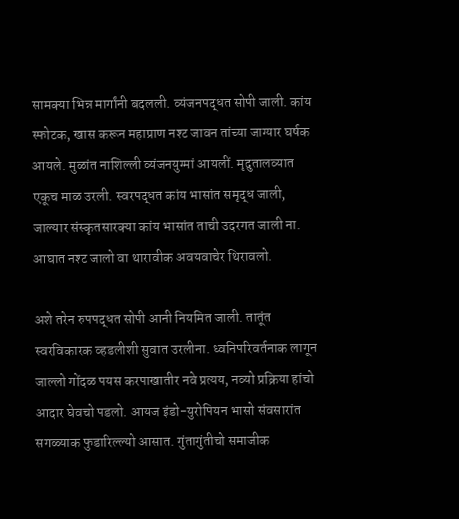सामक्या भिन्न मार्गांनी बदलली. व्यंजनपद्धत सोपी जाली. कांय स्फोटक, खास करून महाप्राण नश्ट जावन तांच्या जाग्यार घर्षक आयले. मुळांत नाशिल्ली व्यंजनयुग्मां आयलीं. मृदुतालव्यात एकूच माळ उरली. स्वरपद्धत कांय भासांत समृद्ध जाली, जाल्यार संस्कृतसारक्या कांय भासांत ताची उदरगत जाली ना. आघात नश्ट जालो वा थारावीक अवयवाचेर थिरावलो.

अशे तरेन रुपपद्धत सोपी आनी नियमित जाली. तातूंत स्वरविकारक व्हडलीशी सुवात उरलीना. ध्वनिपरिवर्तनाक लागून जाल्लो गोंदळ पयस करपाखातीर नवे प्रत्यय, नव्यो प्रक्रिया हांचो आदार घेवचो पडलो. आयज इंडो-युरोपियन भासो संवसारांत सगळ्याक फुडारिल्ल्यो आसात. गुंतागुंतीचो समाजीक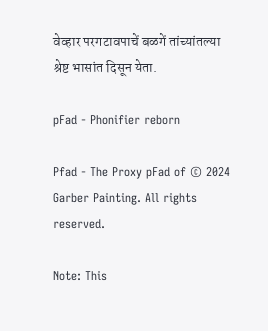वेव्हार परगटावपाचें बळगें तांच्यांतल्या श्रेष्ट भासांत दिसून येता.

pFad - Phonifier reborn

Pfad - The Proxy pFad of © 2024 Garber Painting. All rights reserved.

Note: This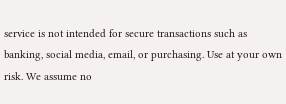service is not intended for secure transactions such as banking, social media, email, or purchasing. Use at your own risk. We assume no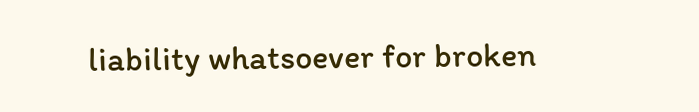liability whatsoever for broken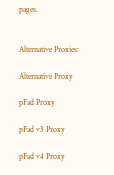pages.


Alternative Proxies:

Alternative Proxy

pFad Proxy

pFad v3 Proxy

pFad v4 Proxy